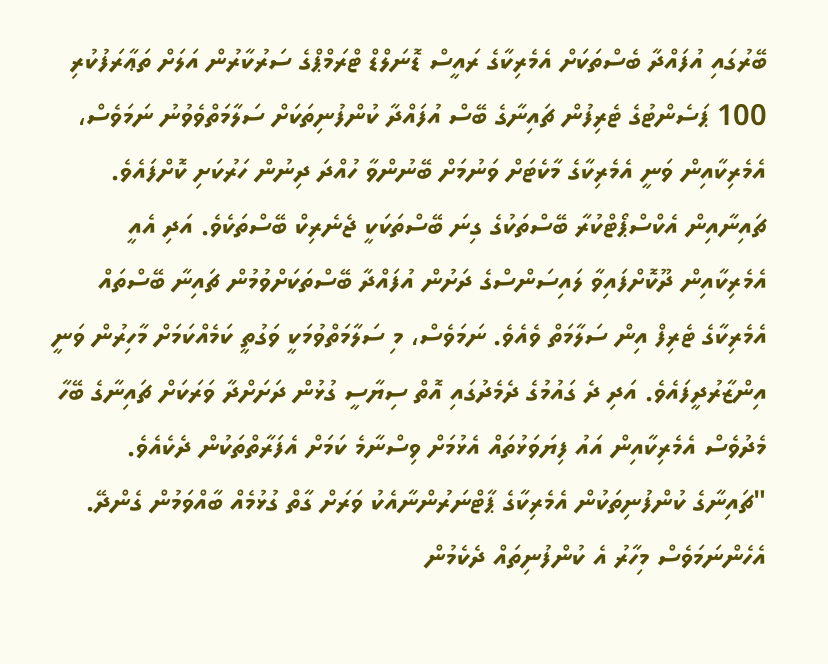ބޭރުގައި އުފައްދާ ބެސްތަކަށް އެމެރިކާގެ ރައީސް ޑޮނަލްޑް ޓްރަމްޕްގެ ސަރުކާރުން އަލަށް ތަޢާރަފުކުރި 100 ޕަސެންޓުގެ ޓެރިފުން ޗައިނާގެ ބޭސް އުފައްދާ ކުންފުނިތަކަށް ސަލާމަތްވެވުނު ނަމަވެސް، އެމެރިކާއިން ވަނީ އެމެރިކާގެ މާކެޓަށް ވަނުމަށް ބޭނުންވާ ހުއްދަ ދިނުން ހަރުކަށި ކޮށްފައެވެ.
ޗައިނާއިން އެކްސްޕޯޓްކުރާ ބޭސްތަކުގެ ގިނަ ބޭސްތަކަކީ ޖެނެރިކް ބޭސްތަކެވެ. އަދި އެއީ އެމެރިކާއިން ދޫކޮށްފައިވާ ލައިސަންސްގެ ދަށުން އުފައްދާ ބޭސްތަކަށްވުމުން ޗައިނާ ބޭސްތައް އެމެރިކާގެ ޓެރިފް އިން ސަލާމަތް ވެއެވެ. ނަމަވެސް، މި ސަލާމަތްވުމަކީ ވަގުތީ ކަމެއްކަމަށް މާހިރުން ވަނީ އިންޒާރުދީފައެވެ. އަދި ދެ ގައުމުގެ ދެމެދުގައި އޮތް ސިޔާސީ ގުޅުން ދަށަށްދާ ވަރަކަށް ޗައިނާގެ ބޭހާ މެދުވެސް އެމެރިކާއިން އައު ފިޔަވަޅުތައް އެޅުމަށް ވިސްނާމެ ކަމަށް އެފަރާތްތަކުން ދެކެއެވެ.
"ޗައިނާގެ ކުންފުނިތަކުން އެމެރިކާގެ ޕާޓްނަރުންނާއެކު ވަރަށް ގާތް ގުޅުމެއް ބާއްވަމުން ގެންދޭ. އެހެންނަމަވެސް މިހާރު އެ ކުންފުނިތައް ދެކެމުން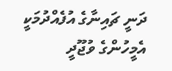ދަނީ ޗައިނާގެ އުފެއްދުމަކީ އެމީހުންގެ ވުޖޫދީ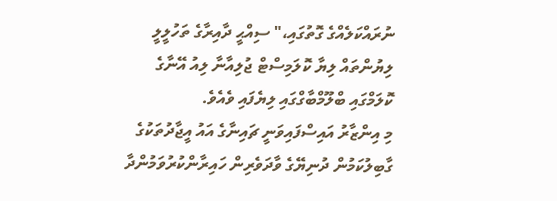ނުރައްކަލެއްގެ ގޮތުގައި،" ސިއްޙީ ދާއިރާގެ ތަހުލީލީ ލިޔުންތައް ލިޔާ ކޮލަމިސްޓް ޖުލިއާނާ ލިއު އޭނާގެ ކޮލަމްގައި ބްލޫމްބާގްގައި ލިޔެފައި ވެއެވެ.
މި އިންޒާރު އައިސްފައިވަނީ ޗައިނާގެ އައު އީޖާދުތަކުގެ ގާބިލުކަމުން ދުނިޔޭގެ ވާދަވެރިން ހައިރާންކުރުވަމުންދާ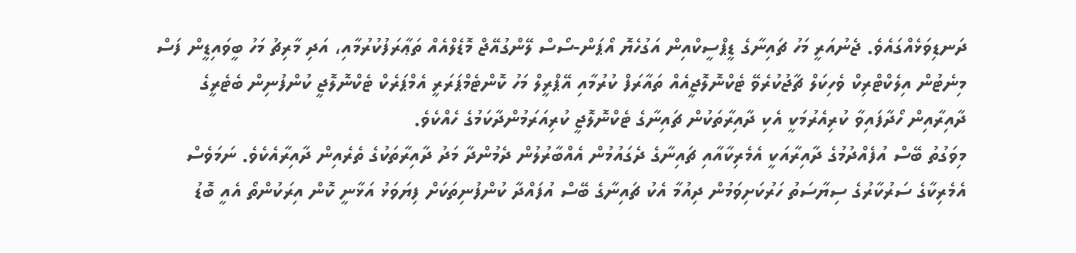ދަނޑިވަޅެއްގައެވެ. ޖެނުއަރީ މަހު ޗައިނާގެ ޑީޕްސީކްއިން އަގުހެޔޮ އޯޕަން-ސޯސް ލޭންގުއޭޖް މޮޑެލްއެއް ތަޢާރަފުކުރުމާއި، އަދި މާރިޗު މަހު ބީވައިޑީން ފަސް މިނެޓުން އިލެކްޓްރިކް ވެހިކަލް ޗާޖުކުރެވޭ ޓެކްނޮލޮޖީއެއް ތައާރަފް ކުރުމާއި އޭޕްރީލް މަހު ކޮންޓެމްޕަރަރީ އެމްޕަރެކް ޓެކްނޮލޮޖީ ކުންފުނިން ބެޓެރީގެ ދާއިރާއިން ހޯދާފައިވާ ކުރިއެރުމަކީ އެކި ދާއިރާތަކުން ޗައިނާގެ ޓެކްނޮލޮޖީ ކުރިއަރަމުންދާކަމުގެ ހެއްކެވެ.
މިވަގުތު ބޭސް އުފެއްދުމުގެ ދާއިރާއަކީ އެމެރިކާއާއި ޗައިނާގެ ދެގައުމުން އެއްބާރުލުން ދެމުންދާ މަދު ދާއިރާތަކުގެ ތެރެއިން ދާއިރާއެކެވެ. ނަމަވެސް އެމެރިކާގެ ސަރުކާރުގެ ސިޔާސަތު ހަރުކަށިވަމުން ދިއުމާ އެކު ޗައިނާގެ ބޭސް އުފައްދާ ކުންފުނިތަކަށް ފިޔަވަޅު އަޅާނީ ކޮން އިރަކުންތޯ އެއީ ބޮޑު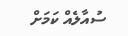ސުއާލެއް ކަމަށް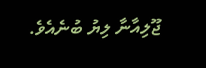ޖޫލިއާނާ ލިޔު ބުނެއެވެ.